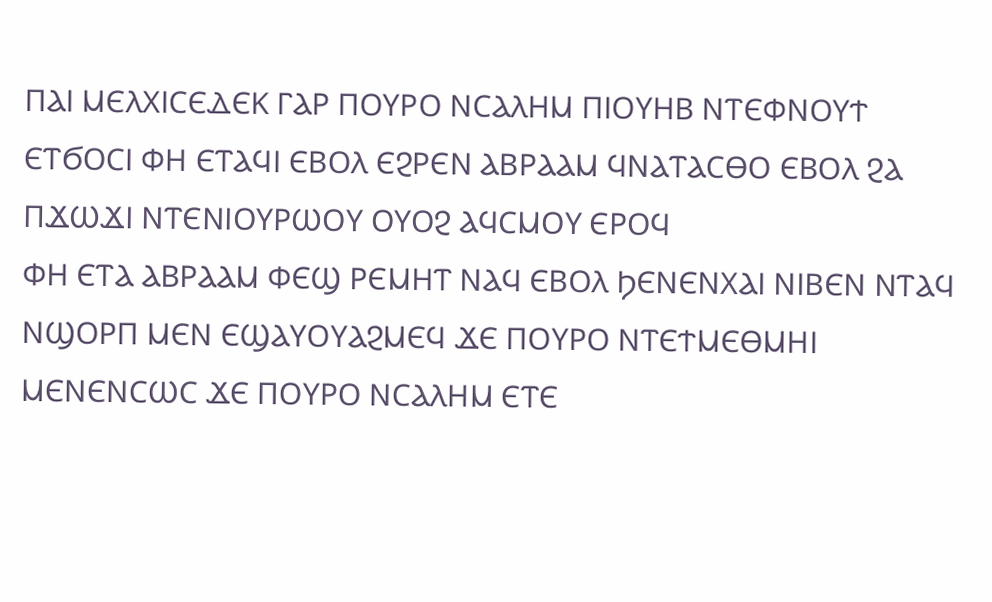ⲠⲀⲒ ⲘⲈⲖⲬⲒⲤⲈⲆⲈⲔ ⲄⲀⲢ ⲠⲞⲨⲢⲞ ⲚⲤⲀⲖⲎⲘ ⲠⲒⲞⲨⲎⲂ ⲚⲦⲈⲪⲚⲞⲨϮ ⲈⲦϬⲞⲤⲒ ⲪⲎ ⲈⲦⲀϤⲒ ⲈⲂⲞⲖ ⲈϨⲢⲈⲚ ⲀⲂⲢⲀⲀⲘ ϤⲚⲀⲦⲀⲤⲐⲞ ⲈⲂⲞⲖ ϨⲀ ⲠϪⲰϪⲒ ⲚⲦⲈⲚⲒⲞⲨⲢⲰⲞⲨ ⲞⲨⲞϨ ⲀϤⲤⲘⲞⲨ ⲈⲢⲞϤ
ⲪⲎ ⲈⲦⲀ ⲀⲂⲢⲀⲀⲘ ⲪⲈϢ ⲢⲈⲘⲎⲦ ⲚⲀϤ ⲈⲂⲞⲖ ϦⲈⲚⲈⲚⲬⲀⲒ ⲚⲒⲂⲈⲚ ⲚⲦⲀϤ ⲚϢⲞⲢⲠ ⲘⲈⲚ ⲈϢⲀⲨⲞⲨⲀϨⲘⲈϤ ϪⲈ ⲠⲞⲨⲢⲞ ⲚⲦⲈϮⲘⲈⲐⲘⲎⲒ ⲘⲈⲚⲈⲚⲤⲰⲤ ϪⲈ ⲠⲞⲨⲢⲞ ⲚⲤⲀⲖⲎⲘ ⲈⲦⲈ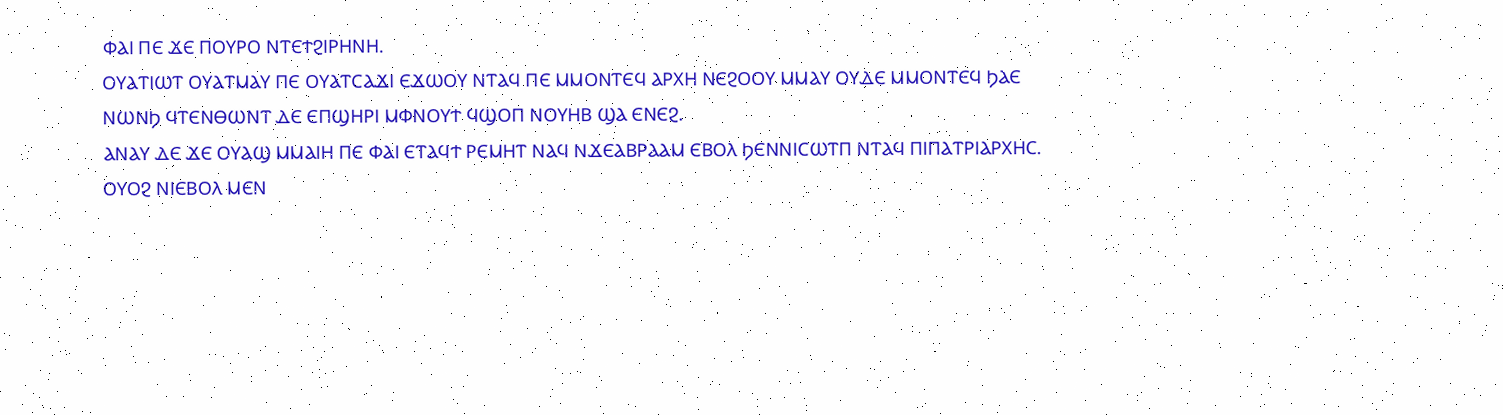ⲪⲀⲒ ⲠⲈ ϪⲈ ⲠⲞⲨⲢⲞ ⲚⲦⲈϮϨⲒⲢⲎⲚⲎ.
ⲞⲨⲀⲦⲒⲰⲦ ⲞⲨⲀⲦⲘⲀⲨ ⲠⲈ ⲞⲨⲀⲦⲤⲀϪⲒ ⲈϪⲰⲞⲨ ⲚⲦⲀϤ ⲠⲈ ⲘⲘⲞⲚⲦⲈϤ ⲀⲢⲬⲎ ⲚⲈϨⲞⲞⲨ ⲘⲘⲀⲨ ⲞⲨⲆⲈ ⲘⲘⲞⲚⲦⲈϤ ϦⲀⲈ ⲚⲰⲚϦ ϤⲦⲈⲚⲐⲰⲚⲦ ⲆⲈ ⲈⲠϢⲎⲢⲒ ⲘⲪⲚⲞⲨϮ ϤϢⲞⲠ ⲚⲞⲨⲎⲂ ϢⲀ ⲈⲚⲈϨ.
ⲀⲚⲀⲨ ⲆⲈ ϪⲈ ⲞⲨⲀϢ ⲘⲘⲀⲒⲎ ⲠⲈ ⲪⲀⲒ ⲈⲦⲀϤϮ ⲢⲈⲘⲎⲦ ⲚⲀϤ ⲚϪⲈⲀⲂⲢⲀⲀⲘ ⲈⲂⲞⲖ ϦⲈⲚⲚⲒⲤⲰⲦⲠ ⲚⲦⲀϤ ⲠⲒⲠⲀⲦⲢⲒⲀⲢⲬⲎⲤ.
ⲞⲨⲞϨ ⲚⲒⲈⲂⲞⲖ ⲘⲈⲚ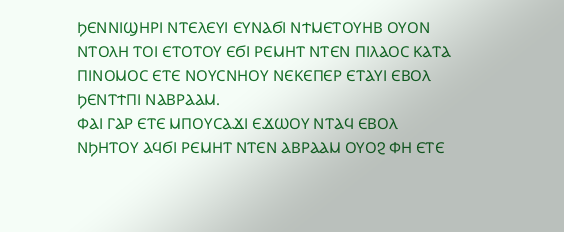ϦⲈⲚⲚⲒϢⲎⲢⲒ ⲚⲦⲈⲖⲈⲨⲒ ⲈⲨⲚⲀϬⲒ ⲚϮⲘⲈⲦⲞⲨⲎⲂ ⲞⲨⲞⲚ ⲚⲦⲞⲖⲎ ⲦⲞⲒ ⲈⲦⲞⲦⲞⲨ ⲈϬⲒ ⲢⲈⲘⲎⲦ ⲚⲦⲈⲚ ⲠⲒⲖⲀⲞⲤ ⲔⲀⲦⲀ ⲠⲒⲚⲞⲘⲞⲤ ⲈⲦⲈ ⲚⲞⲨⲤⲚⲎⲞⲨ ⲚⲈⲔⲈⲠⲈⲢ ⲈⲦⲀⲨⲒ ⲈⲂⲞⲖ ϦⲈⲚⲦϮⲠⲒ ⲚⲀⲂⲢⲀⲀⲘ.
ⲪⲀⲒ ⲄⲀⲢ ⲈⲦⲈ ⲘⲠⲞⲨⲤⲀϪⲒ ⲈϪⲰⲞⲨ ⲚⲦⲀϤ ⲈⲂⲞⲖ ⲚϦⲎⲦⲞⲨ ⲀϤϬⲒ ⲢⲈⲘⲎⲦ ⲚⲦⲈⲚ ⲀⲂⲢⲀⲀⲘ ⲞⲨⲞϨ ⲪⲎ ⲈⲦⲈ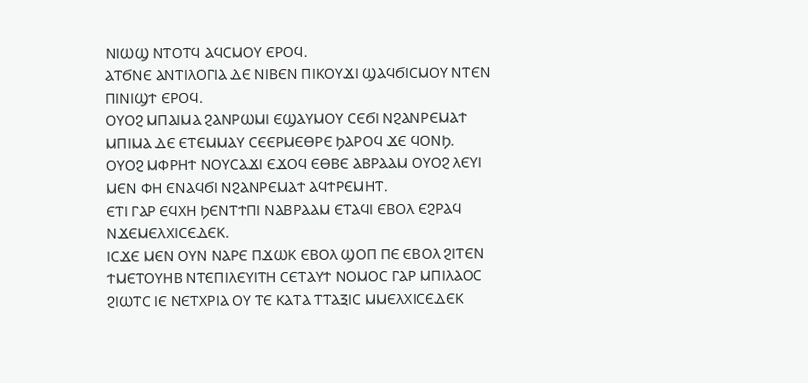ⲚⲒⲰϢ ⲚⲦⲞⲦϤ ⲀϤⲤⲘⲞⲨ ⲈⲢⲞϤ.
ⲀⲦϬⲚⲈ ⲀⲚⲦⲒⲖⲞⲄⲒⲀ ⲆⲈ ⲚⲒⲂⲈⲚ ⲠⲒⲔⲞⲨϪⲒ ϢⲀϤϬⲒⲤⲘⲞⲨ ⲚⲦⲈⲚ ⲠⲒⲚⲒϢϮ ⲈⲢⲞϤ.
ⲞⲨⲞϨ ⲘⲠⲀⲒⲘⲀ ϨⲀⲚⲢⲰⲘⲒ ⲈϢⲀⲨⲘⲞⲨ ⲤⲈϬⲒ ⲚϨⲀⲚⲢⲈⲘⲀϮ ⲘⲠⲒⲘⲀ ⲆⲈ ⲈⲦⲈⲘⲘⲀⲨ ⲤⲈⲈⲢⲘⲈⲐⲢⲈ ϦⲀⲢⲞϤ ϪⲈ ϤⲞⲚϦ.
ⲞⲨⲞϨ ⲘⲪⲢⲎϮ ⲚⲞⲨⲤⲀϪⲒ ⲈϪⲞϤ ⲈⲐⲂⲈ ⲀⲂⲢⲀⲀⲘ ⲞⲨⲞϨ ⲖⲈⲨⲒ ⲘⲈⲚ ⲪⲎ ⲈⲚⲀϤϬⲒ ⲚϨⲀⲚⲢⲈⲘⲀϮ ⲀϤϮⲢⲈⲘⲎⲦ.
ⲈⲦⲒ ⲄⲀⲢ ⲈϤⲬⲎ ϦⲈⲚⲦϮⲠⲒ ⲚⲀⲂⲢⲀⲀⲘ ⲈⲦⲀϤⲒ ⲈⲂⲞⲖ ⲈϨⲢⲀϤ ⲚϪⲈⲘⲈⲖⲬⲒⲤⲈⲆⲈⲔ.
ⲒⲤϪⲈ ⲘⲈⲚ ⲞⲨⲚ ⲚⲀⲢⲈ ⲠϪⲰⲔ ⲈⲂⲞⲖ ϢⲞⲠ ⲠⲈ ⲈⲂⲞⲖ ϨⲒⲦⲈⲚ ϮⲘⲈⲦⲞⲨⲎⲂ ⲚⲦⲈⲠⲒⲖⲈⲨⲒⲦⲎ ⲤⲈⲦⲀⲨϮ ⲚⲞⲘⲞⲤ ⲄⲀⲢ ⲘⲠⲒⲖⲀⲞⲤ ϨⲒⲰⲦⲤ ⲒⲈ ⲚⲈⲦⲬⲢⲒⲀ ⲞⲨ ⲦⲈ ⲔⲀⲦⲀ ⲦⲦⲀⲜⲒⲤ ⲘⲘⲈⲖⲬⲒⲤⲈⲆⲈⲔ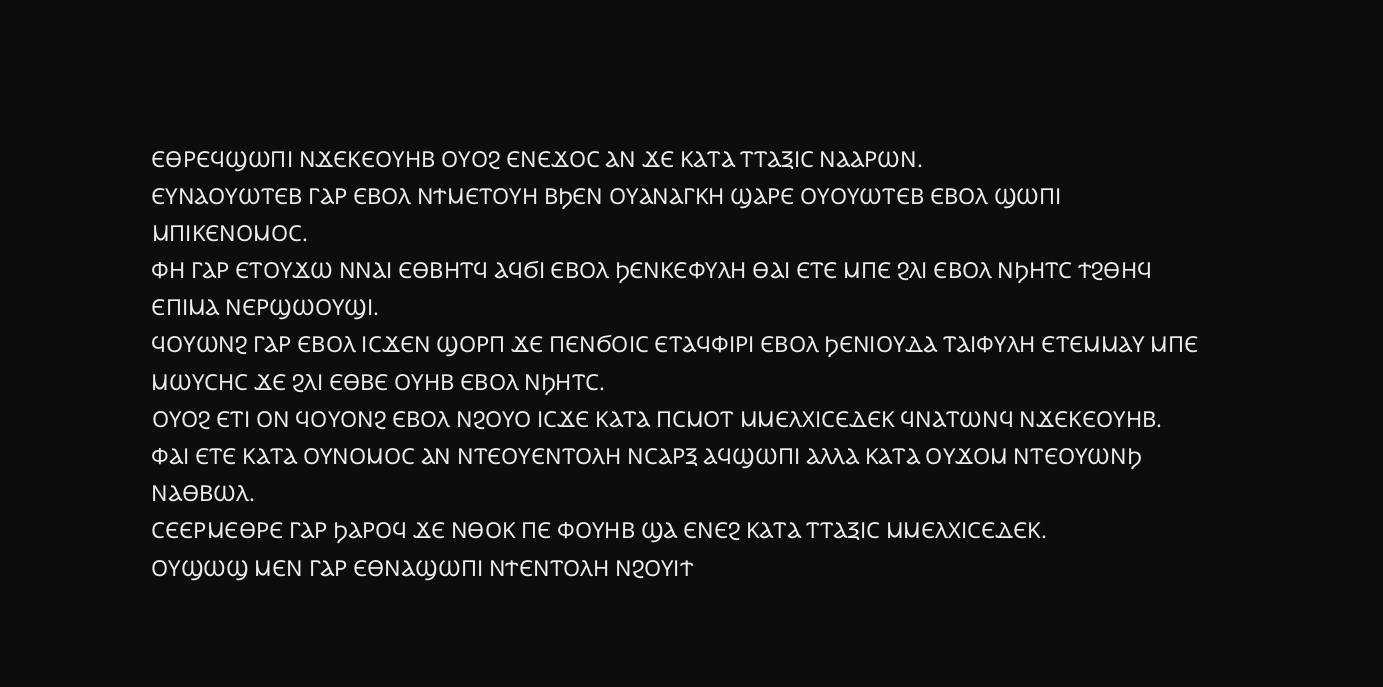ⲈⲐⲢⲈϤϢⲰⲠⲒ ⲚϪⲈⲔⲈⲞⲨⲎⲂ ⲞⲨⲞϨ ⲈⲚⲈϪⲞⲤ ⲀⲚ ϪⲈ ⲔⲀⲦⲀ ⲦⲦⲀⲜⲒⲤ ⲚⲀⲀⲢⲰⲚ.
ⲈⲨⲚⲀⲞⲨⲰⲦⲈⲂ ⲄⲀⲢ ⲈⲂⲞⲖ ⲚϮⲘⲈⲦⲞⲨⲎ ⲂϦⲈⲚ ⲞⲨⲀⲚⲀⲄⲔⲎ ϢⲀⲢⲈ ⲞⲨⲞⲨⲰⲦⲈⲂ ⲈⲂⲞⲖ ϢⲰⲠⲒ ⲘⲠⲒⲔⲈⲚⲞⲘⲞⲤ.
ⲪⲎ ⲄⲀⲢ ⲈⲦⲞⲨϪⲰ ⲚⲚⲀⲒ ⲈⲐⲂⲎⲦϤ ⲀϤϬⲒ ⲈⲂⲞⲖ ϦⲈⲚⲔⲈⲪⲨⲖⲎ ⲐⲀⲒ ⲈⲦⲈ ⲘⲠⲈ ϨⲖⲒ ⲈⲂⲞⲖ ⲚϦⲎⲦⲤ ϮϨⲐⲎϤ ⲈⲠⲒⲘⲀ ⲚⲈⲢϢⲰⲞⲨϢⲒ.
ϤⲞⲨⲰⲚϨ ⲄⲀⲢ ⲈⲂⲞⲖ ⲒⲤϪⲈⲚ ϢⲞⲢⲠ ϪⲈ ⲠⲈⲚϬⲞⲒⲤ ⲈⲦⲀϤⲪⲒⲢⲒ ⲈⲂⲞⲖ ϦⲈⲚⲒⲞⲨⲆⲀ ⲦⲀⲒⲪⲨⲖⲎ ⲈⲦⲈⲘⲘⲀⲨ ⲘⲠⲈ ⲘⲰⲨⲤⲎⲤ ϪⲈ ϨⲖⲒ ⲈⲐⲂⲈ ⲞⲨⲎⲂ ⲈⲂⲞⲖ ⲚϦⲎⲦⲤ.
ⲞⲨⲞϨ ⲈⲦⲒ ⲞⲚ ϤⲞⲨⲞⲚϨ ⲈⲂⲞⲖ ⲚϨⲞⲨⲞ ⲒⲤϪⲈ ⲔⲀⲦⲀ ⲠⲤⲘⲞⲦ ⲘⲘⲈⲖⲬⲒⲤⲈⲆⲈⲔ ϤⲚⲀⲦⲰⲚϤ ⲚϪⲈⲔⲈⲞⲨⲎⲂ.
ⲪⲀⲒ ⲈⲦⲈ ⲔⲀⲦⲀ ⲞⲨⲚⲞⲘⲞⲤ ⲀⲚ ⲚⲦⲈⲞⲨⲈⲚⲦⲞⲖⲎ ⲚⲤⲀⲢⲜ ⲀϤϢⲰⲠⲒ ⲀⲖⲖⲀ ⲔⲀⲦⲀ ⲞⲨϪⲞⲘ ⲚⲦⲈⲞⲨⲰⲚϦ ⲚⲀⲐⲂⲰⲖ.
ⲤⲈⲈⲢⲘⲈⲐⲢⲈ ⲄⲀⲢ ϦⲀⲢⲞϤ ϪⲈ ⲚⲐⲞⲔ ⲠⲈ ⲪⲞⲨⲎⲂ ϢⲀ ⲈⲚⲈϨ ⲔⲀⲦⲀ ⲦⲦⲀⲜⲒⲤ ⲘⲘⲈⲖⲬⲒⲤⲈⲆⲈⲔ.
ⲞⲨϢⲰϢ ⲘⲈⲚ ⲄⲀⲢ ⲈⲐⲚⲀϢⲰⲠⲒ ⲚϮⲈⲚⲦⲞⲖⲎ ⲚϨⲞⲨⲒϮ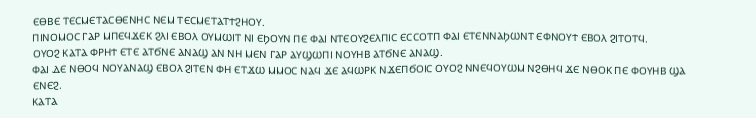ⲈⲐⲂⲈ ⲦⲈⲤⲘⲈⲦⲀⲤⲐⲈⲚⲎⲤ ⲚⲈⲘ ⲦⲈⲤⲘⲈⲦⲀⲦϮϨⲎⲞⲨ.
ⲠⲒⲚⲞⲘⲞⲤ ⲄⲀⲢ ⲘⲠⲈϤϪⲈⲔ ϨⲖⲒ ⲈⲂⲞⲖ ⲞⲨⲘⲰⲒⲦ ⲚⲒ ⲈϦⲞⲨⲚ ⲠⲈ ⲪⲀⲒ ⲚⲦⲈⲞⲨϨⲈⲖⲠⲒⲤ ⲈⲤⲤⲞⲦⲠ ⲪⲀⲒ ⲈⲦⲈⲚⲚⲀϦⲰⲚⲦ ⲈⲪⲚⲞⲨϮ ⲈⲂⲞⲖ ϨⲒⲦⲞⲦϤ.
ⲞⲨⲞϨ ⲔⲀⲦⲀ ⲪⲢⲎϮ ⲈⲦⲈ ⲀⲦϬⲚⲈ ⲀⲚⲀϢ ⲀⲚ ⲚⲎ ⲘⲈⲚ ⲄⲀⲢ ⲀⲨϢⲰⲠⲒ ⲚⲞⲨⲎⲂ ⲀⲦϬⲚⲈ ⲀⲚⲀϢ.
ⲪⲀⲒ ⲆⲈ ⲚⲐⲞϤ ⲚⲞⲨⲀⲚⲀϢ ⲈⲂⲞⲖ ϨⲒⲦⲈⲚ ⲪⲎ ⲈⲦϪⲰ ⲘⲘⲞⲤ ⲚⲀϤ ϪⲈ ⲀϤⲰⲢⲔ ⲚϪⲈⲠϬⲞⲒⲤ ⲞⲨⲞϨ ⲚⲚⲈϤⲞⲨⲰⲘ ⲚϨⲐⲎϤ ϪⲈ ⲚⲐⲞⲔ ⲠⲈ ⲪⲞⲨⲎⲂ ϢⲀ ⲈⲚⲈϨ.
ⲔⲀⲦⲀ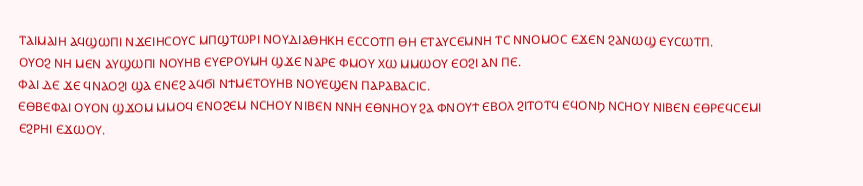ⲦⲀⲒⲘⲀⲒⲎ ⲀϤϢⲰⲠⲒ ⲚϪⲈⲒⲎⲤⲞⲨⲤ ⲘⲠϢⲦⲰⲢⲒ ⲚⲞⲨⲆⲒⲀⲐⲎⲔⲎ ⲈⲤⲤⲞⲦⲠ ⲐⲎ ⲈⲦⲀⲨⲤⲈⲘⲚⲎ ⲦⲤ ⲚⲚⲞⲘⲞⲤ ⲈϪⲈⲚ ϨⲀⲚⲰϢ ⲈⲨⲤⲰⲦⲠ.
ⲞⲨⲞϨ ⲚⲎ ⲘⲈⲚ ⲀⲨϢⲰⲠⲒ ⲚⲞⲨⲎⲂ ⲈⲨⲈⲢⲞⲨⲘⲎ ϢϪⲈ ⲚⲀⲢⲈ ⲪⲘⲞⲨ ⲬⲰ ⲘⲘⲰⲞⲨ ⲈⲞϨⲒ ⲀⲚ ⲠⲈ.
ⲪⲀⲒ ⲆⲈ ϪⲈ ϤⲚⲀⲞϨⲒ ϢⲀ ⲈⲚⲈϨ ⲀϤϬⲒ ⲚϮⲘⲈⲦⲞⲨⲎⲂ ⲚⲞⲨⲈϢⲈⲚ ⲠⲀⲢⲀⲂⲀⲤⲒⲤ.
ⲈⲐⲂⲈⲪⲀⲒ ⲞⲨⲞⲚ ϢϪⲞⲘ ⲘⲘⲞϤ ⲈⲚⲞϨⲈⲘ ⲚⲤⲎⲞⲨ ⲚⲒⲂⲈⲚ ⲚⲚⲎ ⲈⲐⲚⲎⲞⲨ ϨⲀ ⲪⲚⲞⲨϮ ⲈⲂⲞⲖ ϨⲒⲦⲞⲦϤ ⲈϤⲞⲚϦ ⲚⲤⲎⲞⲨ ⲚⲒⲂⲈⲚ ⲈⲐⲢⲈϤⲤⲈⲘⲒ ⲈϨⲢⲎⲒ ⲈϪⲰⲞⲨ.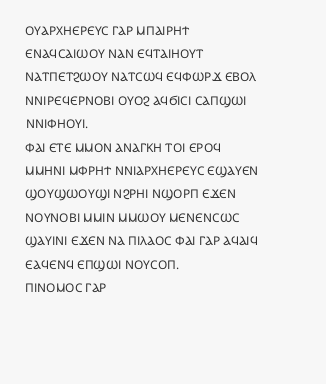ⲞⲨⲀⲢⲬⲎⲈⲢⲈⲨⲤ ⲄⲀⲢ ⲘⲠⲀⲒⲢⲎϮ ⲈⲚⲀϤⲤⲀⲒⲰⲞⲨ ⲚⲀⲚ ⲈϤⲦⲀⲒⲎⲞⲨⲦ ⲚⲀⲦⲠⲈⲦϨⲰⲞⲨ ⲚⲀⲦⲤⲰϤ ⲈϤⲪⲰⲢϪ ⲈⲂⲞⲖ ⲚⲚⲒⲢⲈϤⲈⲢⲚⲞⲂⲒ ⲞⲨⲞϨ ⲀϤϬⲒⲤⲒ ⲤⲀⲠϢⲰⲒ ⲚⲚⲒⲪⲎⲞⲨⲒ.
ⲪⲀⲒ ⲈⲦⲈ ⲘⲘⲞⲚ ⲀⲚⲀⲄⲔⲎ ⲦⲞⲒ ⲈⲢⲞϤ ⲘⲘⲎⲚⲒ ⲘⲪⲢⲎϮ ⲚⲚⲒⲀⲢⲬⲎⲈⲢⲈⲨⲤ ⲈϢⲀⲨⲈⲚ ϢⲞⲨϢⲰⲞⲨϢⲒ ⲚϨⲢⲎⲒ ⲚϢⲞⲢⲠ ⲈϪⲈⲚ ⲚⲞⲨⲚⲞⲂⲒ ⲘⲘⲒⲚ ⲘⲘⲰⲞⲨ ⲘⲈⲚⲈⲚⲤⲰⲤ ϢⲀⲨⲒⲚⲒ ⲈϪⲈⲚ ⲚⲀ ⲠⲒⲖⲀⲞⲤ ⲪⲀⲒ ⲄⲀⲢ ⲀϤⲀⲒϤ ⲈⲀϤⲈⲚϤ ⲈⲠϢⲰⲒ ⲚⲞⲨⲤⲞⲠ.
ⲠⲒⲚⲞⲘⲞⲤ ⲄⲀⲢ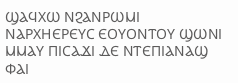ϢⲀϤⲬⲰ ⲚϨⲀⲚⲢⲰⲘⲒ ⲚⲀⲢⲬⲎⲈⲢⲈⲨⲤ ⲈⲞⲨⲞⲚⲦⲞⲨ ϢⲰⲚⲒ ⲘⲘⲀⲨ ⲠⲒⲤⲀϪⲒ ⲆⲈ ⲚⲦⲈⲠⲒⲀⲚⲀϢ ⲪⲀⲒ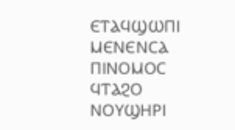ⲈⲦⲀϤϢⲰⲠⲒ ⲘⲈⲚⲈⲚⲤⲀ ⲠⲒⲚⲞⲘⲞⲤ ϤⲦⲀϨⲞ ⲚⲞⲨϢⲎⲢⲒ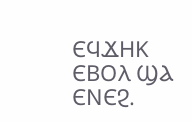ⲈϤϪⲎⲔ ⲈⲂⲞⲖ ϢⲀ ⲈⲚⲈϨ.